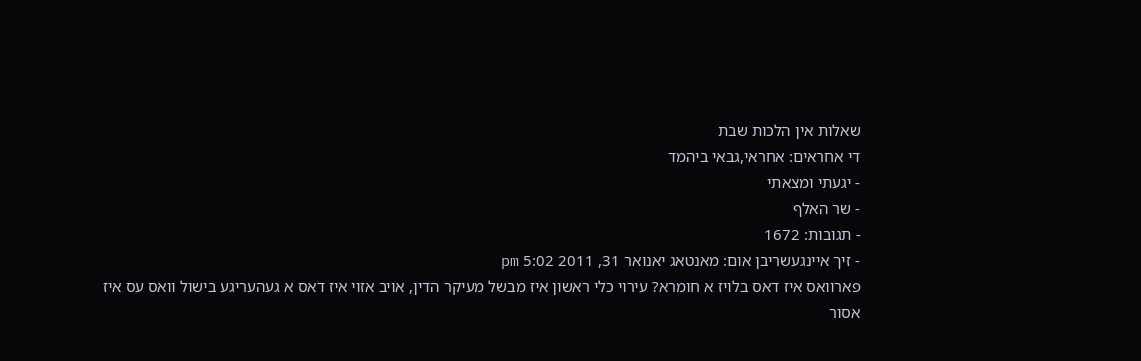שאלות אין הלכות שבת
די אחראים: אחראי,גבאי ביהמד
- יגעתי ומצאתי
- שר האלף
- תגובות: 1672
- זיך איינגעשריבן אום: מאנטאג יאנואר 31, 2011 5:02 pm
פארוואס איז דאס בלויז א חומרא? עירוי כלי ראשון איז מבשל מעיקר הדין, אויב אזוי איז דאס א געהעריגע בישול וואס עס איז אסור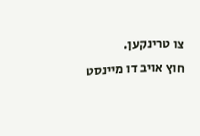צו טרינקען.
חוץ אויב דו מיינסט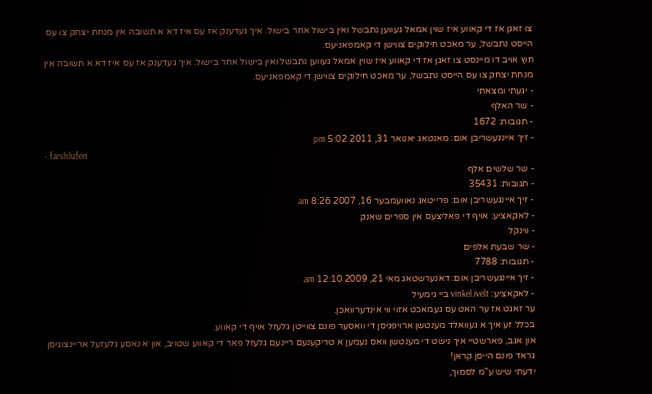צו זאגן אז די קאווע איז שוין אמאל געווען נתבשל ואין בישול אחר בישול. איך געדענק אז עס איז דא א תשובה אין מנחת יצחק צו עס הייסט נתבשל, ער מאכט חילוקים צווישן די קאמפאניעס.
חוץ אויב דו מיינסט צו זאגן אז די קאווע איז שוין אמאל געווען נתבשל ואין בישול אחר בישול. איך געדענק אז עס איז דא א תשובה אין מנחת יצחק צו עס הייסט נתבשל, ער מאכט חילוקים צווישן די קאמפאניעס.
- יגעתי ומצאתי
- שר האלף
- תגובות: 1672
- זיך איינגעשריבן אום: מאנטאג יאנואר 31, 2011 5:02 pm
- farshlufen
- שר שלשים אלף
- תגובות: 35431
- זיך איינגעשריבן אום: פרייטאג נאוועמבער 16, 2007 8:26 am
- לאקאציע: אויף די פאליצעס אין ספרים שאנק
- ווינקל
- שר שבעת אלפים
- תגובות: 7788
- זיך איינגעשריבן אום: דאנערשטאג מאי 21, 2009 12:10 am
- לאקאציע: vinkel.ivelt ביי גימעיל
ער זאגט אז ער האט עס געמאכט אזוי ווי אינדערוואכן.
בכלל זע איך א געוואלד מענטשן ארויפגיסן די וואסער פונם צווייטן גלעזל אויף די קאווע.
און אגב, פארשטיי איך נישט די מענטשן וואס נעמען א טריקענעם ריינעם גלעזל פאר די קאווע שטויב, און א נאסע גלעזעל אריינצוגיסן גראד פונם הייסן קראן!
ידעתי שיש ע"מ לסמוך,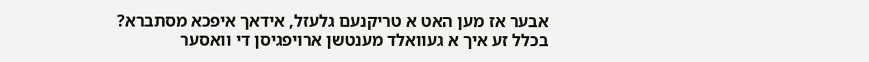אבער אז מען האט א טריקנעם גלעזל, אידאך איפכא מסתברא?
בכלל זע איך א געוואלד מענטשן ארויפגיסן די וואסער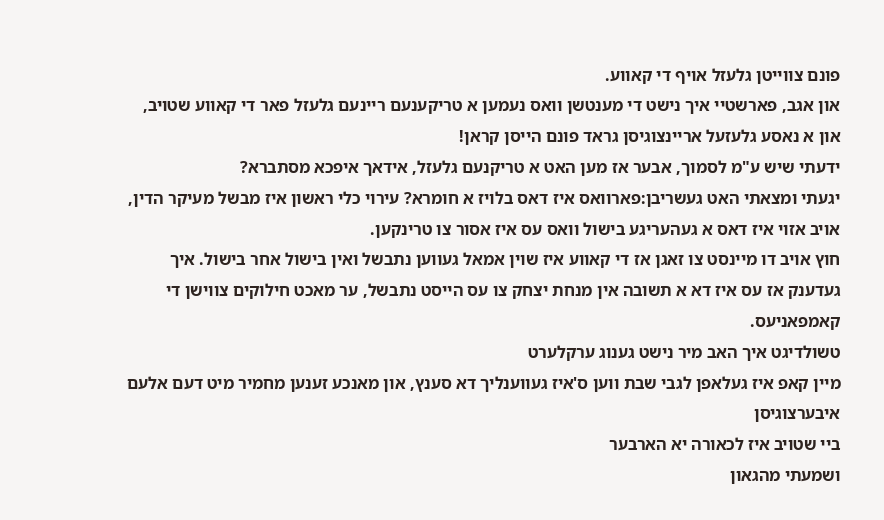פונם צווייטן גלעזל אויף די קאווע.
און אגב, פארשטיי איך נישט די מענטשן וואס נעמען א טריקענעם ריינעם גלעזל פאר די קאווע שטויב, און א נאסע גלעזעל אריינצוגיסן גראד פונם הייסן קראן!
ידעתי שיש ע"מ לסמוך, אבער אז מען האט א טריקנעם גלעזל, אידאך איפכא מסתברא?
יגעתי ומצאתי האט געשריבן:פארוואס איז דאס בלויז א חומרא? עירוי כלי ראשון איז מבשל מעיקר הדין, אויב אזוי איז דאס א געהעריגע בישול וואס עס איז אסור צו טרינקען.
חוץ אויב דו מיינסט צו זאגן אז די קאווע איז שוין אמאל געווען נתבשל ואין בישול אחר בישול. איך געדענק אז עס איז דא א תשובה אין מנחת יצחק צו עס הייסט נתבשל, ער מאכט חילוקים צווישן די קאמפאניעס.
טשולדיגט איך האב מיר נישט גענוג ערקלערט
מיין קאפ איז געלאפן לגבי שבת ווען ס'איז געווענליך דא סענץ, און מאנכע זענען מחמיר מיט דעם אלעם איבערצוגיסן
ביי שטויב איז לכאורה יא הארבער
ושמעתי מהגאון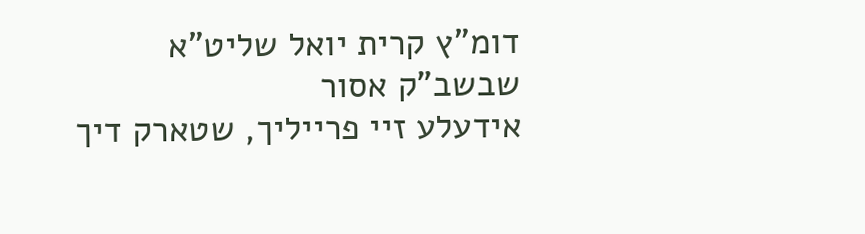דומ"ץ קרית יואל שליט"א שבשב"ק אסור
אידעלע זיי פרייליך, שטארק דיך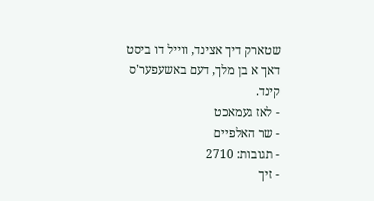שטארק דיך אצינד, ווייל דו ביסט דאך א בן מלך, דעם באשעפער'ס קינד.
- לאז געמאכט
- שר האלפיים
- תגובות: 2710
- זיך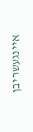איינגעשריבן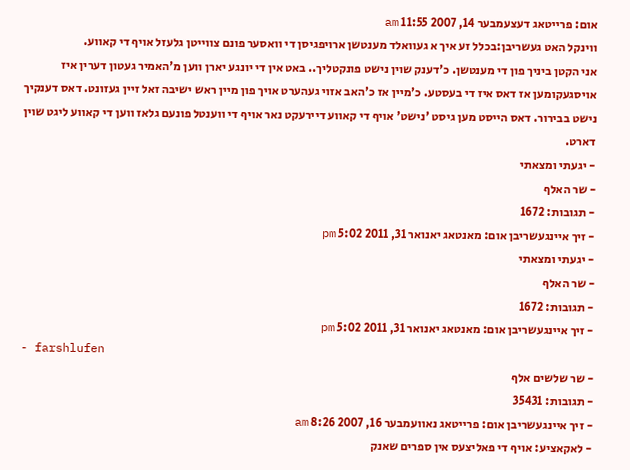אום: פרייטאג דעצעמבער 14, 2007 11:55 am
ווינקל האט געשריבן:בכלל זע איך א געוואלד מענטשן ארויפגיסן די וואסער פונם צווייטן גלעזל אויף די קאווע.
אני הקטן ביניך פון די מענטשן. כ'דענק שוין נישט פונקטליך.. באט אין די יונגע יארן ווען מ'האמיר געטון דערין איז אויסגעקומען אז דאס איז די בעסטע. כ'מיין אז כ'האב אזוי געהערט אויך פון מיין ראש ישיבה זאל זיין געזונט. דאס דענקיך נישט בבירור. דאס הייסט מען גיסט 'נישט' אויף די קאווע דיירעקט נאר אויף די ווענטל פונעם גלאז ווען די קאווע ליגט שוין דארט.
- יגעתי ומצאתי
- שר האלף
- תגובות: 1672
- זיך איינגעשריבן אום: מאנטאג יאנואר 31, 2011 5:02 pm
- יגעתי ומצאתי
- שר האלף
- תגובות: 1672
- זיך איינגעשריבן אום: מאנטאג יאנואר 31, 2011 5:02 pm
- farshlufen
- שר שלשים אלף
- תגובות: 35431
- זיך איינגעשריבן אום: פרייטאג נאוועמבער 16, 2007 8:26 am
- לאקאציע: אויף די פאליצעס אין ספרים שאנק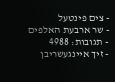- צים פינטעל
- שר ארבעת האלפים
- תגובות: 4988
- זיך איינגעשריבן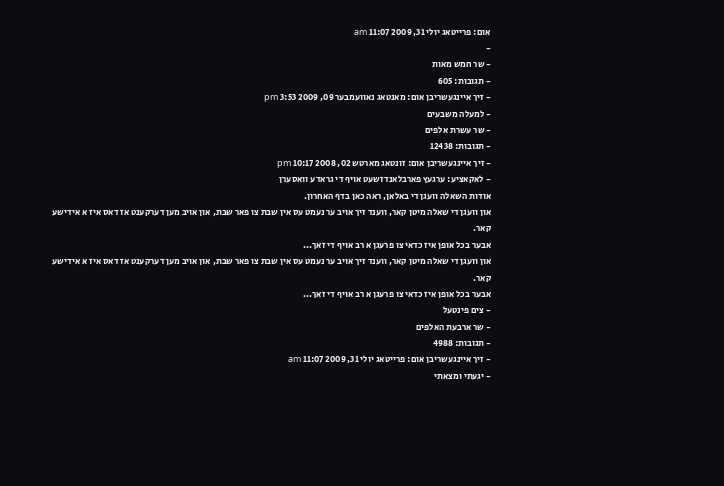אום: פרייטאג יולי 31, 2009 11:07 am
-
- שר חמש מאות
- תגובות: 605
- זיך איינגעשריבן אום: מאנטאג נאוועמבער 09, 2009 3:53 pm
- למעלה משבעים
- שר עשרת אלפים
- תגובות: 12438
- זיך איינגעשריבן אום: זונטאג מארטש 02, 2008 10:17 pm
- לאקאציע: ערגעץ פארבלאנדזשעט אויף די גראדע וואסערן
אודות השאלה וועגן די באלאן, ראה כאן בדף האחרון.
און וועגן די שאלה מיטן קאר, ווענד זיך אויב ער נעמט עס אין שבת צו פאר שבת, און אויב מען דערקענט אז דאס איז א אידישע קאר.
אבער בכל אופן איז כדאי צו פרעגן א רב אויף די זאך...
און וועגן די שאלה מיטן קאר, ווענד זיך אויב ער נעמט עס אין שבת צו פאר שבת, און אויב מען דערקענט אז דאס איז א אידישע קאר.
אבער בכל אופן איז כדאי צו פרעגן א רב אויף די זאך...
- צים פינטעל
- שר ארבעת האלפים
- תגובות: 4988
- זיך איינגעשריבן אום: פרייטאג יולי 31, 2009 11:07 am
- יגעתי ומצאתי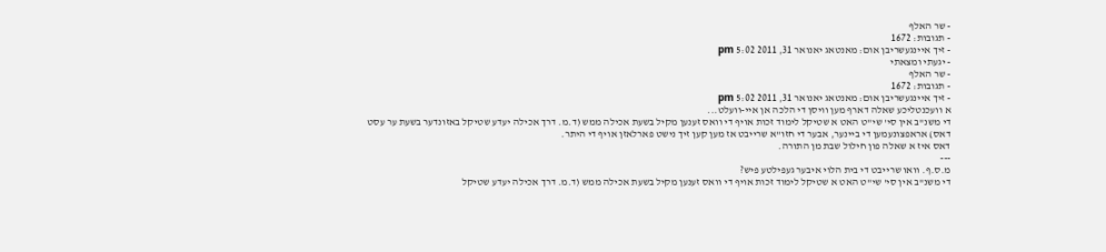- שר האלף
- תגובות: 1672
- זיך איינגעשריבן אום: מאנטאג יאנואר 31, 2011 5:02 pm
- יגעתי ומצאתי
- שר האלף
- תגובות: 1672
- זיך איינגעשריבן אום: מאנטאג יאנואר 31, 2011 5:02 pm
א וועכנטליכע שאלה דארף מען וויסן די הלכה אן איי-וועלט...
די משנ"ב אין סי' שי"ט האט א שטיקל לימוד זכות אויף די וואס זענען מקיל בשעת אכילה ממש (ד.מ. דרך אכילה יעדע שטיקל באזונדער בשעת ער עסט דאס) אראפצונעמען די ביינער, אבער די חזו"א שרייבט אז מען קען זיך נישט פארלאזן אויף די היתר.
דאס איז א שאלה פון חילול שבת מן התורה.
---
מ.ס.ף. וואו שרייבט די בית הלוי איבער געפילטע פיש?
די משנ"ב אין סי' שי"ט האט א שטיקל לימוד זכות אויף די וואס זענען מקיל בשעת אכילה ממש (ד.מ. דרך אכילה יעדע שטיקל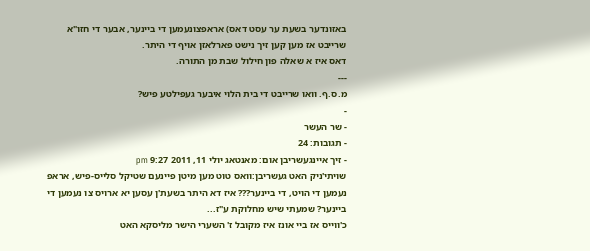באזונדער בשעת ער עסט דאס) אראפצונעמען די ביינער, אבער די חזו"א שרייבט אז מען קען זיך נישט פארלאזן אויף די היתר.
דאס איז א שאלה פון חילול שבת מן התורה.
---
מ.ס.ף. וואו שרייבט די בית הלוי איבער געפילטע פיש?
-
- שר העשר
- תגובות: 24
- זיך איינגעשריבן אום: מאנטאג יולי 11, 2011 9:27 pm
שויתי'ניק האט געשריבן:וואס טוט מען מיטן פיינעם שטיקל סלייס-פיש, אראפ נעמען די הויט, די ביינער??? איז דא היתר בשעת'ן עסען יא ארויס צו נעמען די ביינער? שמעתי שיש מחלוקת ע"ז...
כ'ווייס אז ביי אונז איז מקובל ז' השערי הישר מליסקא האט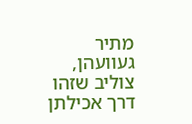מתיר געוועהן, צוליב שזהו דרך אכילתן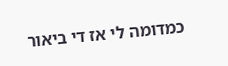כמדומה לי אז די ביאור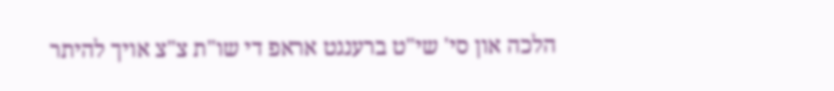הלכה און סי' שי"ט ברענגט אראפ די שו"ת צ"צ אויך להיתר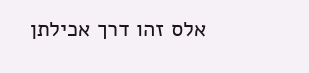אלס זהו דרך אכילתן